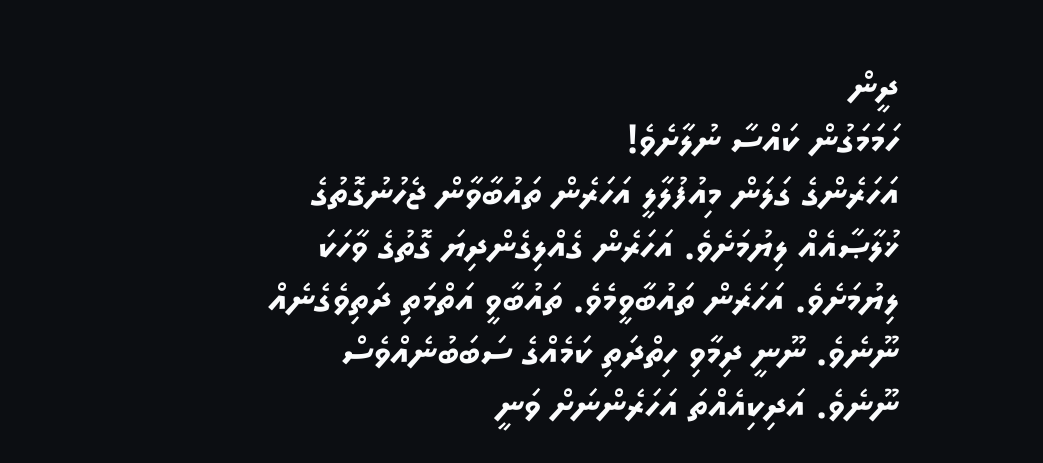ދީން
ހަމަމަގުން ކައްސާ ނުލާށެވެ!
އަހަރެންގެ ގަލަން މިއުފުލާލީ އަހަރެން ތައުބާވާން ޖެހުނުގޮތުގެ ޚުލާޞާއެއް ލިޔުމަށެވެ. އަހަރެން ގެއްލިގެންދިޔަ ގޮތުގެ ވާހަކަ ލިޔުމަށެވެ. އަހަރެން ތައުބާވީމެވެ. ތައުބާވީ އަތްމަތި ދަތިވެގެނެއް ނޫނެވެ. ނޫނީ ދިމާވި ހިތްދަތި ކަމެއްގެ ސަބަބުނެއްވެސް ނޫނެވެ. އަދިކިއެއްތަ އަހަރެންނަށް ވަނީ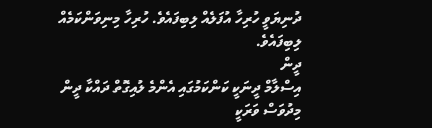ދުނިޔަވީ ހުރިހާ އުފަލެއް ލިބިފައެވެ. ހުރިހާ މިނިވަންކަމެއް ލިބިފައެވެ.
ދީން
އިސްލާމް ދީނަކީ ކަންކަމުގައި އެންމެ ލުއިގޮތް ދައްކާ ދީން
މިދުވަސް ވަރަކީ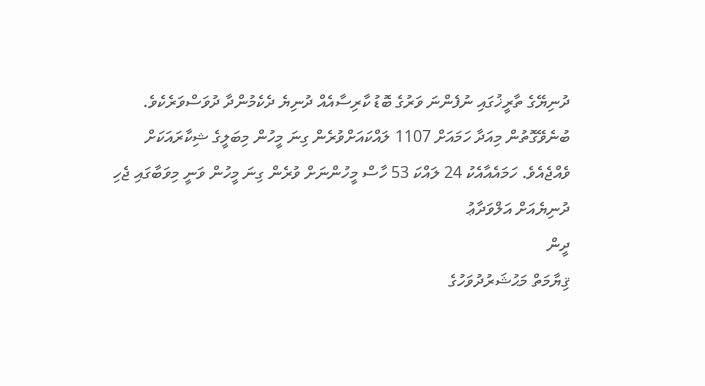ދުނިޔޭގެ ތާރީޚުގައި ނުފެންނަ ވަރުގެ ބޮޑު ކާރިސާއެއް ދުނިޔެ ދެކެމުންދާ ދުވަސްވަރެކެވެ. ބުނެވޭގޮތުން މިއަދާ ހަމައަށް 1107 ލައްކައަށްވުރެން ގިނަ މީހުން މިބަލީގެ ޝިކާރައަކަށް ވެއްޖެއެވެ. ހަމައެއާއެކު 24 ލައްކަ 53 ހާސް މީހުންނަށް ވުރެން ގިނަ މީހުން ވަނީ މިވަބާގައި ޖެހި ދުނިޔެއަށް އަލްވަދާޢު
ދީން
ޤިޔާމަތް މަޙުޝަރުދުވަހުގެ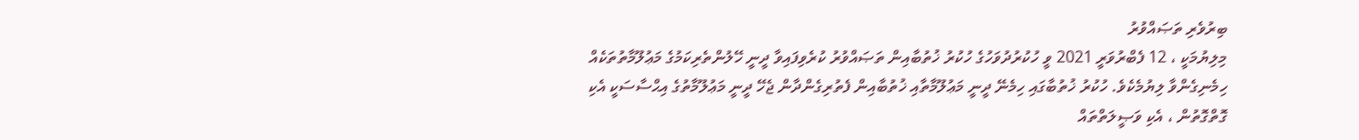ބިރުވެރި ތަޞައްވުރު
މިލިޔުމަކީ ، 12 ފެބްރުވަރީ 2021 ވީ ހުކުރުދުވަހުގެ ހުކުރު ޚުތުބާއިން ތަޞައްވުރު ކުރެވިފައިވާ ދީނީ ހޭލުންތެރިކަމުގެ މަޢުލޫމާތުތަކެއް ހިމެނިގެންވާ ލިޔުމެކެވެ. ހުކުރު ޚުތުބާގައި ހިމެނޭ ދީނީ މަޢުލޫމާތާއި ޚުތުބާއިން ފެތުރިގެންދާން ޖެހޭ ދީނީ މަޢުލޫމާތުގެ އިޙްސާސަކީ އެކި ގޮތްގޮތުން ، އެކި ވަޞީލަތްތައް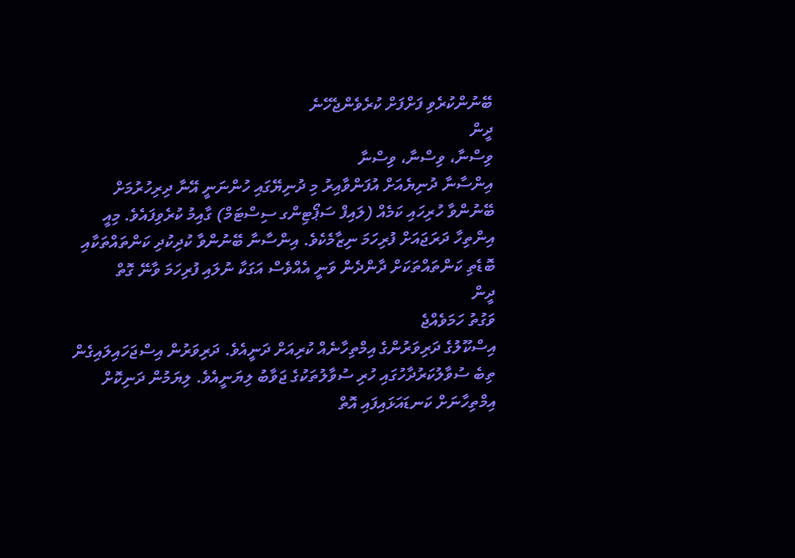ބޭނުންކުރެވި ފަށްފަށް ކުރެވެންޖެހޭނެ
ދީން
ވިސްނާ، ވިސްނާ، ވިސްނާ
އިންސާނާ ދުނިޔެއަށް އުފަންވާއިރު މި ދުނިޔޭގައި ހުންނަނީ އޭނާ ދިރިހުރުމަށް ބޭނުންވާ ހުރިހައި ކަމެއް (ލައިފް ސަޕޯޓިންގ ސިސްޓަމް) ގާއިމު ކުރެވިފައެވެ. މިއީ އިންތިހާ ދަރަޖައަށް ފުރިހަމަ ނިޒާމެކެވެ. އިންސާނާ ބޭނުންވާ ކުދިކުދި ކަންތައްތަކާއި ބޮޑެތި ކަންތައްތަކަށް ދާންދެން ވަނީ އެއްވެސް އަގަކާ ނުލައި ފުރިހަމަ ވާނޭ ގޮތް
ދީން
ވަގުތު ހަމަވެއްޖެ
އިސްކޫލުގެ ދަރިވަރުންގެ އިމްތިހާނެއް ކުރިއަށް ދަނީއެވެ. ދަރިވަރުން އިސްޖަހައިލައިގެން ތިބެ ސުވާލުކަރުދާހުގައި ހުރި ސުވާލުތަކުގެ ޖަވާބު ލިޔަނީއެވެ. ލިޔަމުން ދަނިކޮށް އިމްތިހާނަށް ކަނޑައަޅައިފައި އޮތް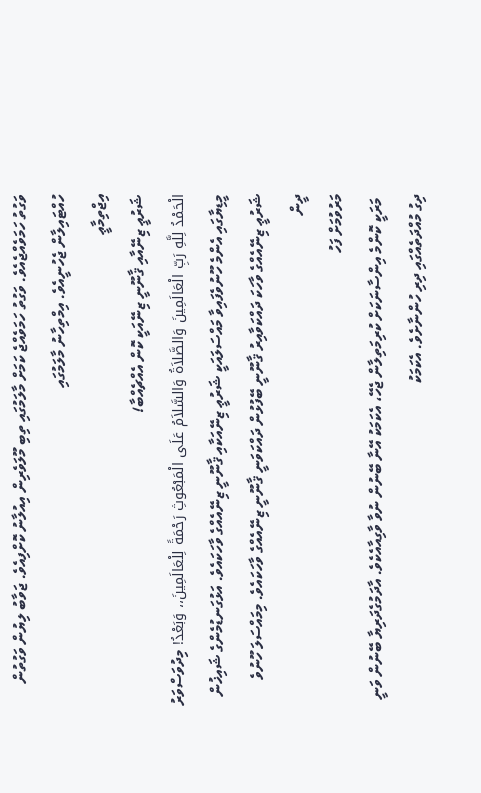ވަގުތު ހަމަވެއްޖެއެވެ. ވަގުތު ހަމަވެއްޖެ ކަމަށް މާލަމުގައި ތިބި މޫލަވެރިން އިއުލާނު ކޮށްފިއެވެ. ޖަވާބު ލިޔުން ވަގުތުން ހުއްޓައިލާން ޖެހުނީއެވެ. އިމްތިހާނު މާލަމުގައި
އިޖްތިމާޢީ
ޝަރުޢީ ޒިނޭއާއި ޤާނޫނީ ޒިނޭއަކީ ކޮން އެއްޗެއްބާ!
الْحَمْدُ لِلَّهِ رَبِّ الْعَالَمِينَ وَالصَّلاَةُ وَالسَّلاَمُ عَلَى الْمَبْعُوثِ رَحْمَةً لِلْعَالَمِينَ،، وَبَعْدُ! މިދުވަސްވަރު މީޑިޔާގައި އެންމެ ހޫނުވެފައިވާ މައްސަލައަކީ ޝަރުޢީ ޒިނޭއަކާއި ޤާނޫނީ ޒިނޭއެއްގެ ވާހަކައެވެ. އަޅުގަނޑުމެންގެ ޝައިޚުން ޝަރުޢީ ޒިނޭއެއްގެ ވާހަކަ ދައްކަވާއިރު ޤާނޫނީ ބޭފުޅުން ދައްކަވަނީ ޤާނޫނީ ޒިނޭއެއްގެ ވާހަކައެވެ. މިމައްސަލަ ހޫނުވެ
ދީން
މަރުވުމަށް ފަހު
 މަރަކީ ކޮންމެ އިންސާނަކަށް ކުރިމަތިލާން ޖެހޭ، އެކަމަކު އޭނާ ބޭނުން ނުވާ ވާގިއާއެކެވެ. އާދަމުގެދަރިޔާ ބޭނުން ވަނީ ދިގު މުއްދަތެއްގައި ދިރި ހުންނާށެވެ. އެކަމަކު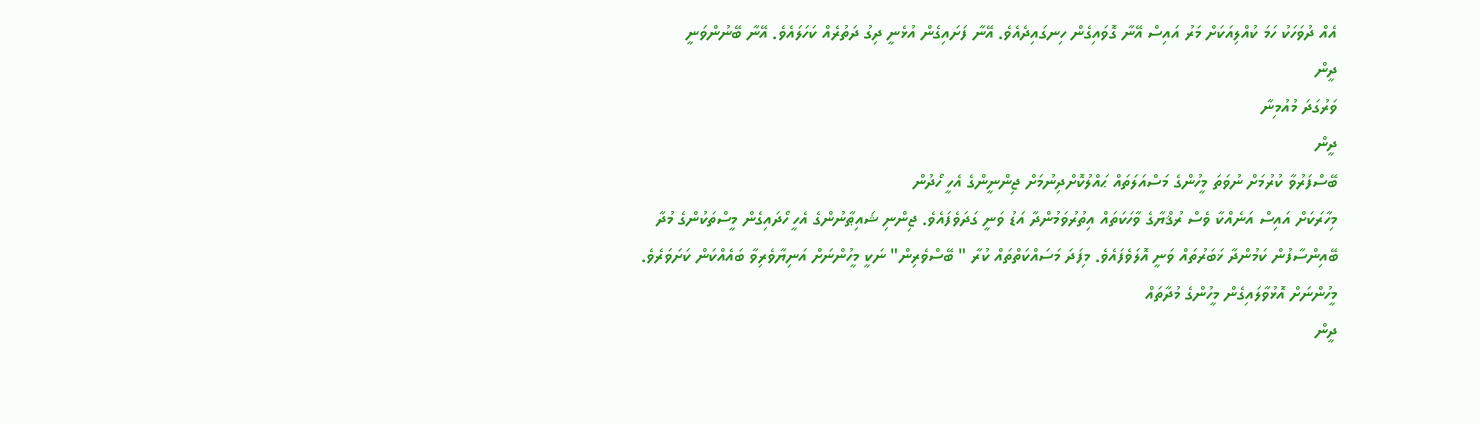އެއް ދުވަހަކު ހަމަ ކުއްލިއަކަށް މަރު އައިސް އޭނާ ގޮވައިގެން ހިނގައިދެއެވެ. އޭނާ ފަށައިގެން އުޅެނީ ދިގު ދަތުރެއް ކަހަލައެވެ. އޭނާ ބޭނުންވަނީ
ދީން
ވަރުގަދަ މުއުމިނާ
ދީން
ބޭސްފަރުވާ ކުރުމަށް ނުވަތަ މީހުންގެ މަސްއަލަތައް ޙައްލުކޮށްދިނުމަށް ޖިންނީންގެ އެހީ ހޯދުން
މިހާރަކަށް އައިސް އަނެއްކާ ވެސް ރުޤްޔާގެ ވާހަކަތައް އިތުރުވަމުންދާ އަޑު ވަނީ ގަދަވެފައެވެ. ޖިންނި ޝައިޠާނުންގެ އެހީ ހޯދައިގެން މީސްތަކުންގެ މުދާ ބޭއިންސާފުން ކަމުންދާ ޚަބަރުތައް ވަނީ އޮލަވެފައެވެ. މިފަދަ މަސައްކަތްތައް ކުރާ " ބޭސްވެރިން" ނަކީ މީހުންނަށް އަނިޔާވެރިވާ ބައެއްކަން ކަށަވަރެވެ. މީހުންނަށް އޮޅުވާލައިގެން މީހުންގެ މުދާތައް
ދީން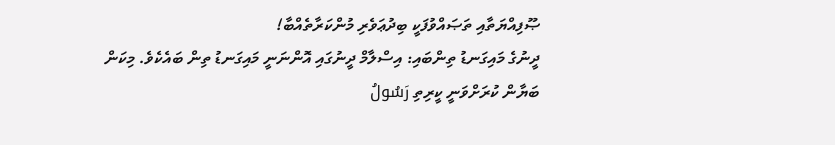ޞޫފިއްޔަތާއި ތަޞައްވުފަކީ ބިދުޢަވެރި މުންކަރާތެއްބާ!
ދީނުގެ މައިގަނޑު ތިންބައި: އިސްލާމް ދީނުގައި އޮންނަނީ މައިގަނޑު ތިން ބައެކެވެ. މިކަން ބަޔާން ކުރަށްވަނީ ކީރިތި رَسُولُ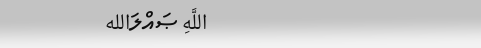اللَّهِ ޞައްލަالله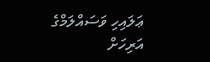ޢަލައިހި ވަސައްލަމްގެ އަރިހަށް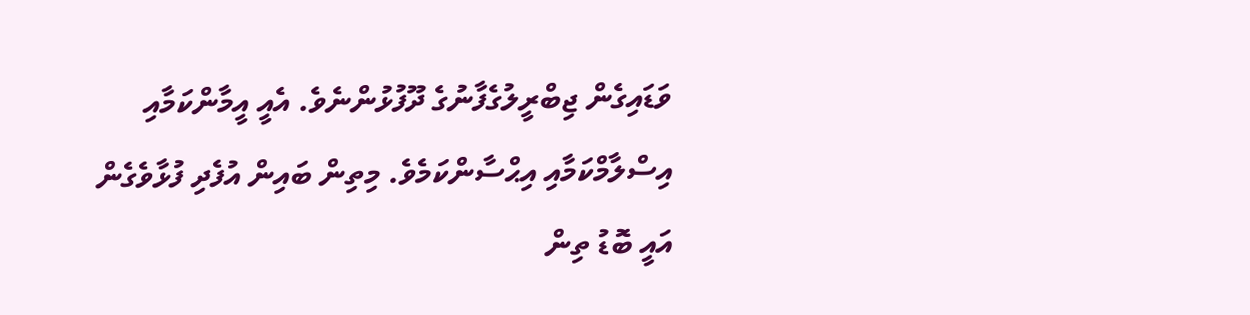ވަޑައިގެން ޖިބްރީލުގެފާނުގެ ދޫފުޅުންނެވެ. އެއީ އީމާންކަމާއި އިސްލާމްކަމާއި އިޙްސާންކަމެވެ. މިތިން ބައިން އުފެދި ފުޅާވެގެން އައީ ބޮޑު ތިން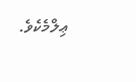ޢިލްމެކެވެ.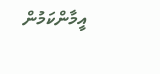އީމާންކަމުން